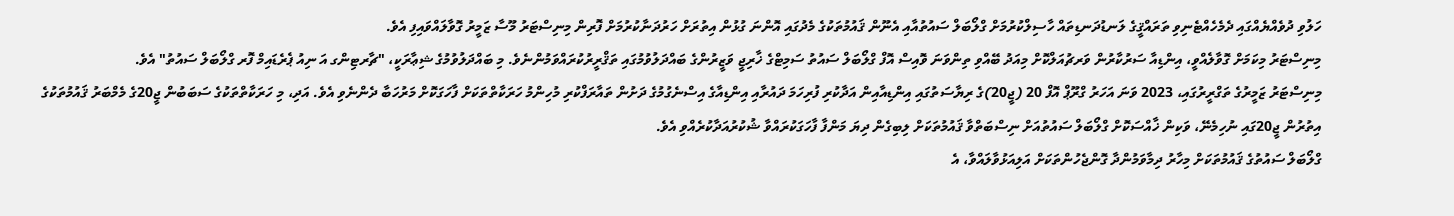ހަލުވި ދުވެއްޔެއްގައި ދެމެހެއްޓެނިވި ތަރައްޤީގެ ލަނޑުދަނޑިތައް ހާސިލްކުރުމަށް ގްލޯބަލް ސައުތުއާއި އެނޫން ޤައުމުތަކުގެ މެދުގައި އޮންނަ ގުޅުން އިތުރަށް ހަރުދަނާކުރުމަށް ފޮރިން މިނިސްޓަރު މޫސާ ޒަމީރު ގޮވާލައްވައިފި އެވެ.
މިނިސްޓަރު މިކަމަށް ގޮވާލެއްވީ، އިންޑިއާ ސަރުކާރުން ވަރޗުއަލްކޮށް މިއަދު ބޭއްވި ތިންވަނަ ވޮއިސް އޮފް ގްލޯބަލް ސައުތު ސަމިޓްގެ ޚާރިޖީ ވަޒީރުންގެ ބައްދަލުވުމުގައި ތަޤްރީރުކުރައްވަމުންނެވެ. މި ބައްދަލުވުމުގެ ޝިޢާރަކީ، "ޗާރޓިންގ އަ ނިއު ޕެރެޑައިމް ފޮރ ގްލޯބަލް ސައުތު" އެވެ.
މިނިސްޓަރު ޒަމީރުގެ ތަގްރީރުގައި، 2023 ވަނަ އަހަރު ގްރޫޕް އޮފް 20 (ޖީ20)ގެ ރިޔާސަތުގައި އިންޑިއާއިން އަދާކުރި ފުރިހަމަ ދައުރާއި އިންޑިއާގެ އިސްނެގުމުގެ ދަށުން ތައާރަފްކުރި މުހިންމު ހަރަކާތްތަކަށް ފާހަގަކޮށް މަރުހަބާ ދެންނެވި އެވެ. އަދި، މި ހަރަކާތްތަކުގެ ސަބަބުން ޖީ20ގެ މެމްބަރު ޤައުމުތަކުގެ އިތުރުން ޖީ20ގައި ނުހިމެނޭ، ވަކިން ޚާއްސަކޮށް ގްލޯބަލް ސައުތުއަށް ނިސްބަތްވާ ޤައުމުތަކަށް ލިބިގެން ދިޔަ މަންފާ ފާހަގަކުރައްވާ ޝުކުރުއަދާކުރެއްވި އެވެ.
ގްލޯބަލް ސައުތުގެ ޤައުމުތަކަށް މިހާރު ދިމާވަމުންދާ ގޮންޖެހުންތަކަށް އަލިއަޅުވާލައްވާ، އެ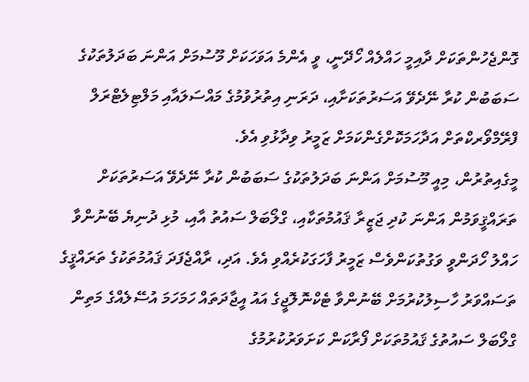ގޮންޖެހުންތަކަށް ދާއިމީ ހައްލެއް ހޯދޭނީ، ވީ އެންމެ އަވަހަކަށް މޫސުމަށް އަންނަ ބަދަލުތަކުގެ ސަބަބުން ކުރާ ނޭދެވޭ އަސަރުތަކަށާއި، ދަރަނި އިތުރުވުމުގެ މައްސަލައާއި މަލްޓިލެޓްރަލް ފްރޭމްވޯރކްތަށް އަދާހަމަކޮށްގެންކަމަށް ޒަމީރު ވިދާޅުވި އެވެ.
މީގެއިތުރުން، މިއީ މޫސުމަށް އަންނަ ބަދަލުތަކުގެ ސަބަބުން ކުރާ ނޭދެވޭ އަސަރުތަކަށް ތަރައްޤީވަމުން އަންނަ ކުދި ޖަޒީރާ ޤައުމުތަކާއި، ގްލޯބަލް ސައުތު އާއި، މުޅި ދުނިޔެ ބޭނުންވާ ހައްލު ހޯދަންވީ ވަގުތުކަންވެސް ޒަމީރު ފާހަގަކުރެއްވި އެވެ. އަދި، ރާއްޖެފަދަ ޤައުމުތަކުގެ ތަރައްޤީގެ ތަސައްވަރު ހާސިލުކުރުމަށް ބޭނުންވާ ޓެކްނޮލޮޖީގެ އައު އީޖާދަތައް ހަމަހަމަ އުސޭލެއްގެ މަތިން ގްލޯބަލް ސައުތުގެ ޤައުމުތަކަށް ފޯރާކަން ކަށަވަރުކުރުމުގެ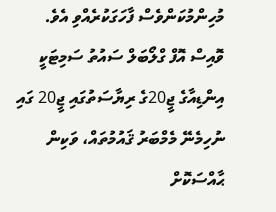މުހިންމުކަންވެސް ފާހަގަކުރެއްވި އެވެ.
ވޮއިސް އޮފް ގްލޯބަލް ސައުތު ސަމިޓަކީ އިންޑިއާގެ ޖީ20ގެ ރިޔާސަތުގައި ޖީ20 ގައި ނުހިމެނޭ މެމްބަރު ޤައުމުތައް، ވަކިން ޙާއްސަކޮށް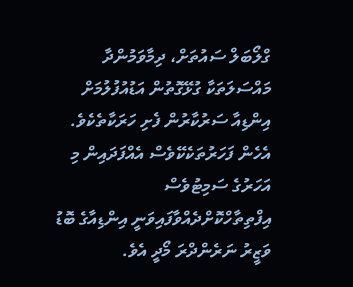ގްލޯބަލް ސައުތަށް، ދިމާވަމުންދާ މައްސަލަތަކާ ގުޅޭގޮތުން އަޑުއުފުލުމަށް އިންޑިއާ ސަރުކާރުން ފެށި ހަރަކާތެކެވެ. އެހެން ފަހަރުތަކެކޭވެސް އެއްފަދައިން މި އަހަރުގެ ސަމިޓުވެސް އިފްތިތާހްކޮށްދެއްވާފައިވަނީ އިންޑިއާގެ ބޮޑު ވަޒީރު ނަރެންދްރަ މޯދީ އެވެ.